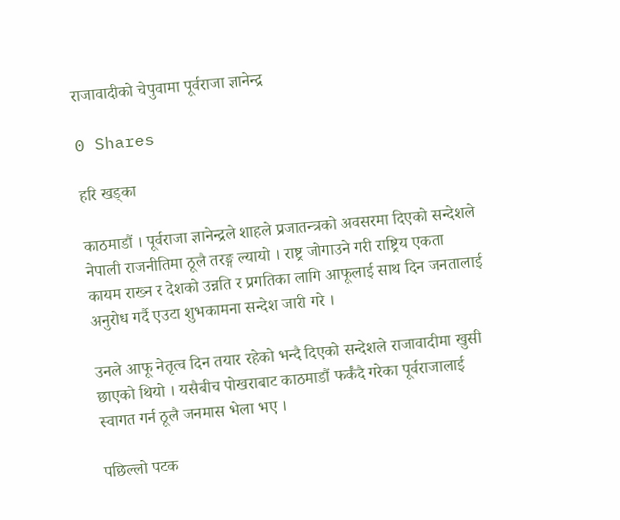राजावादीको चेपुवामा पूर्वराजा ज्ञानेन्द्र

0 Shares

हरि खड्का

काठमाडौं । पूर्वराजा ज्ञानेन्द्रले शाहले प्रजातन्त्रको अवसरमा दिएको सन्देशले नेपाली राजनीतिमा ठूलै तरङ्ग ल्यायो । राष्ट्र जोगाउने गरी राष्ट्रिय एकता कायम राख्न र देशको उन्नति र प्रगतिका लागि आफूलाई साथ दिन जनतालाई अनुरोध गर्दै एउटा शुभकामना सन्देश जारी गरे ।

उनले आफू नेतृत्व दिन तयार रहेको भन्दै दिएको सन्देशले राजावादीमा खुसी छाएको थियो । यसैबीच पोखराबाट काठमाडौं फर्कंदै गरेका पूर्वराजालाई स्वागत गर्न ठूलै जनमास भेला भए ।

पछिल्लो पटक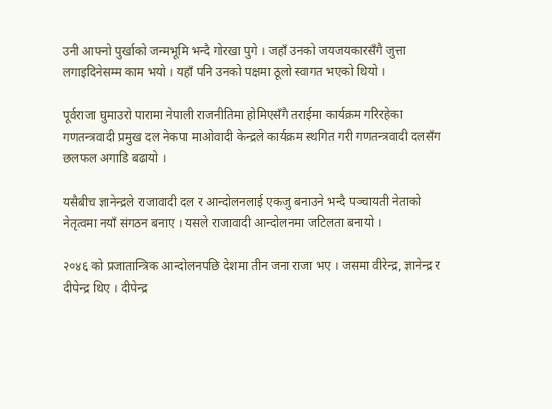उनी आफ्नो पुर्खाको जन्मभूमि भन्दै गोरखा पुगे । जहाँ उनको जयजयकारसँगै जुत्ता लगाइदिनेसम्म काम भयो । यहाँ पनि उनको पक्षमा ठूलो स्वागत भएको थियो ।

पूर्वराजा घुमाउरो पारामा नेपाली राजनीतिमा होमिएसँगै तराईमा कार्यक्रम गरिरहेका गणतन्त्रवादी प्रमुख दल नेकपा माओवादी केन्द्रले कार्यक्रम स्थगित गरी गणतन्त्रवादी दलसँग छलफल अगाडि बढायो ।

यसैबीच ज्ञानेन्द्रले राजावादी दल र आन्दोलनलाई एकजु बनाउने भन्दै पञ्चायती नेताको नेतृत्वमा नयाँ संगठन बनाए । यसले राजावादी आन्दोलनमा जटिलता बनायो ।

२०४६ को प्रजातान्त्रिक आन्दोलनपछि देशमा तीन जना राजा भए । जसमा वीरेन्द्र, ज्ञानेन्द्र र दीपेन्द्र थिए । दीपेन्द्र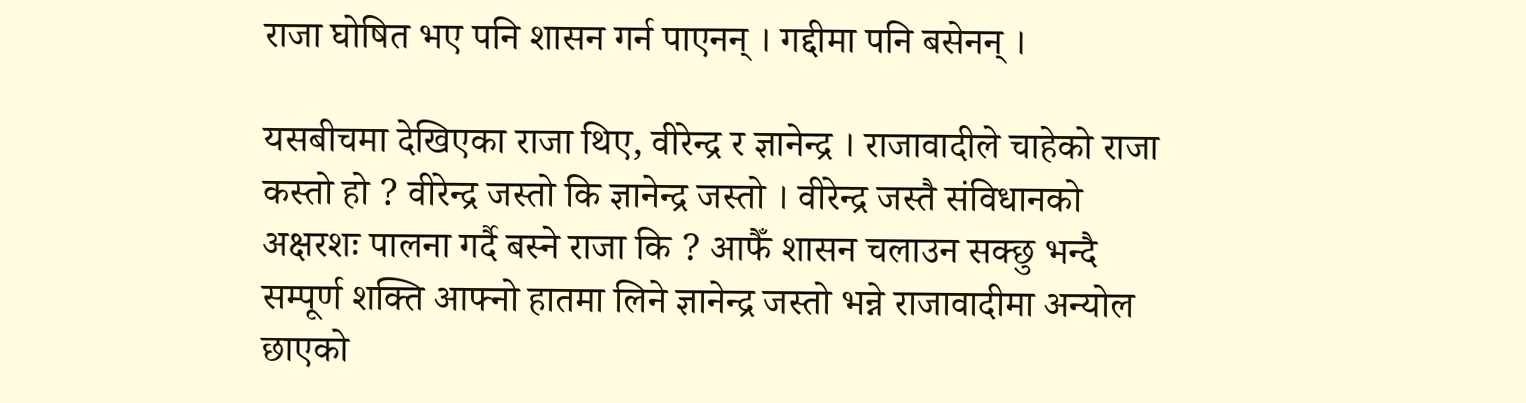राजा घोषित भए पनि शासन गर्न पाएनन् । गद्दीमा पनि बसेनन् ।

यसबीचमा देखिएका राजा थिए, वीरेन्द्र र ज्ञानेन्द्र । राजावादीले चाहेको राजा कस्तो हो ? वीरेन्द्र जस्तो कि ज्ञानेन्द्र जस्तो । वीरेन्द्र जस्तै संविधानको अक्षरशः पालना गर्दै बस्ने राजा कि ? आफैँ शासन चलाउन सक्छु भन्दै सम्पूर्ण शक्ति आफ्नो हातमा लिने ज्ञानेन्द्र जस्तो भन्ने राजावादीमा अन्योल छाएको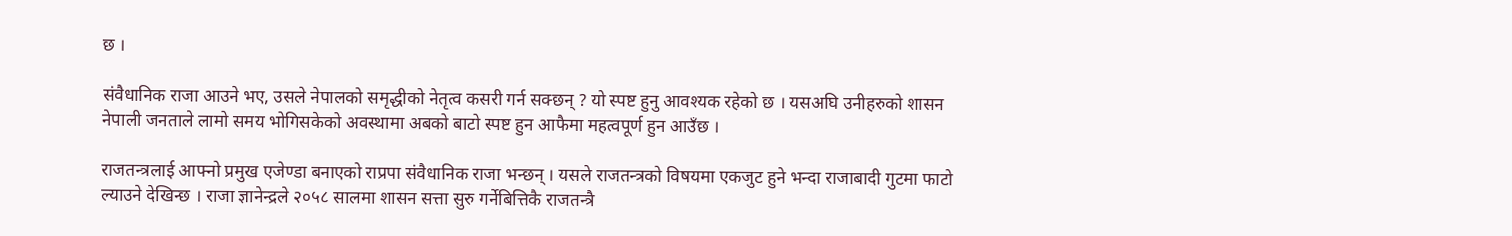छ ।

संवैधानिक राजा आउने भए, उसले नेपालको समृद्धीको नेतृत्व कसरी गर्न सक्छन् ? यो स्पष्ट हुनु आवश्यक रहेको छ । यसअघि उनीहरुको शासन नेपाली जनताले लामो समय भोगिसकेको अवस्थामा अबको बाटो स्पष्ट हुन आफैमा महत्वपूर्ण हुन आउँछ ।

राजतन्त्रलाई आफ्नो प्रमुख एजेण्डा बनाएको राप्रपा संवैधानिक राजा भन्छन् । यसले राजतन्त्रको विषयमा एकजुट हुने भन्दा राजाबादी गुटमा फाटो ल्याउने देखिन्छ । राजा ज्ञानेन्द्रले २०५८ सालमा शासन सत्ता सुरु गर्नेबित्तिकै राजतन्त्रै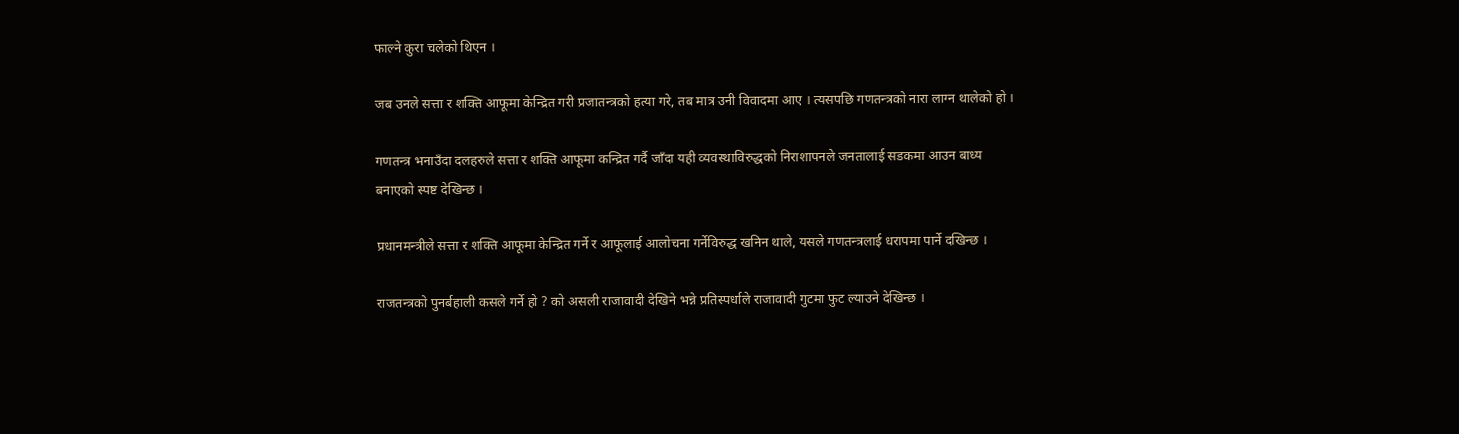फाल्ने कुरा चलेको थिएन ।

जब उनले सत्ता र शक्ति आफूमा केन्द्रित गरी प्रजातन्त्रको हत्या गरे, तब मात्र उनी विवादमा आए । त्यसपछि गणतन्त्रको नारा लाग्न थालेको हो ।

गणतन्त्र भनाउँदा दलहरुले सत्ता र शक्ति आफूमा कन्द्रित गर्दै जाँदा यही व्यवस्थाविरुद्धको निराशापनले जनतालाई सडकमा आउन बाध्य बनाएको स्पष्ट देखिन्छ ।

प्रधानमन्त्रीले सत्ता र शक्ति आफूमा केन्द्रित गर्ने र आफूलाई आलोचना गर्नेविरुद्ध खनिन थाले, यसले गणतन्त्रलाई धरापमा पार्ने दखिन्छ ।

राजतन्त्रको पुनर्बहाली कसले गर्ने हो ? को असली राजावादी देखिने भन्ने प्रतिस्पर्धाले राजावादी गुटमा फुट ल्याउने देखिन्छ ।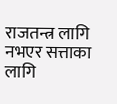राजतन्त्र लागि नभएर सत्ताका लागि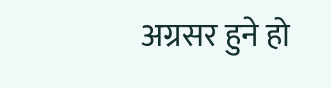अग्रसर हुने हो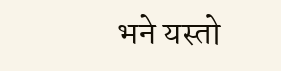भने यस्तो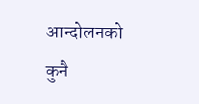आन्दोलनको कुनै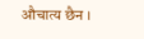औचात्य छैन ।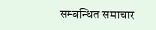सम्बन्धित समाचार